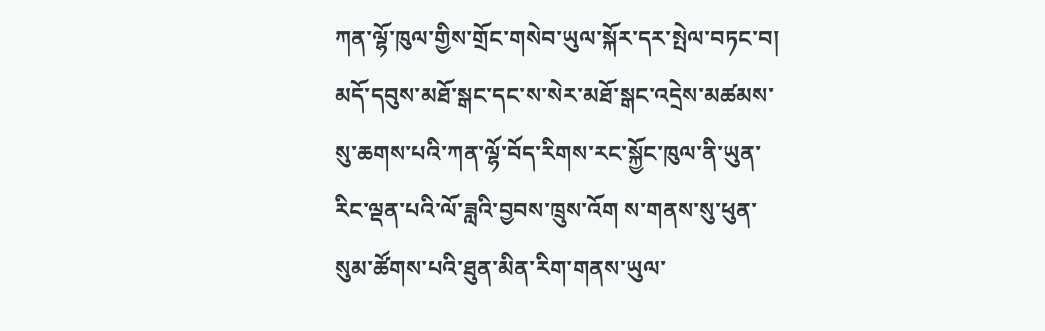ཀན་ལྷོ་ཁུལ་གྱིས་གྲོང་གསེབ་ཡུལ་སྐོར་དར་སྤེལ་བཏང་བ།
མདོ་དབུས་མཐོ་སྒང་དང་ས་སེར་མཐོ་སྒང་འདྲེས་མཚམས་སུ་ཆགས་པའི་ཀན་ལྷོ་བོད་རིགས་རང་སྐྱོང་ཁུལ་ནི་ཡུན་རིང་ལྡན་པའི་ལོ་ཟླའི་བྱབས་ཁྲུས་འོག ས་གནས་སུ་ཕུན་སུམ་ཚོགས་པའི་ཐུན་མིན་རིག་གནས་ཡུལ་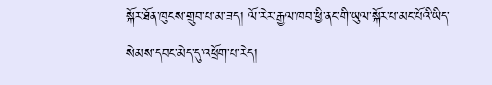སྐོར་ཐོན་ཁུངས་གྲུབ་པ་མ་ཟད། ལོ་རེར་རྒྱལ་ཁབ་ཕྱི་ནང་གི་ཡུལ་སྐོར་པ་མང་པོའི་ཡིད་སེམས་དབང་མེད་དུ་འཕྲོག་པ་རེད།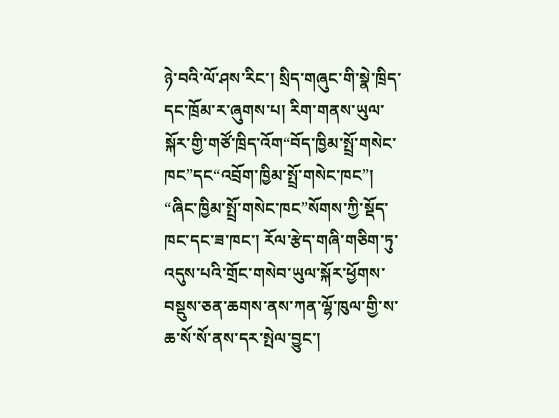ཉེ་བའི་ལོ་ཤས་རིང་། སྲིད་གཞུང་གི་སྣེ་ཁྲིད་དང་ཁྲོམ་ར་ཞུགས་པ། རིག་གནས་ཡུལ་སྐོར་གྱི་གཙོ་ཁྲིད་འོག“བོད་ཁྱིམ་སྤྲོ་གསེང་ཁང”དང“འབྲོག་ཁྱིམ་སྤྲོ་གསེང་ཁང”། “ཞིང་ཁྱིམ་སྤྲོ་གསེང་ཁང”སོགས་ཀྱི་སྡོད་ཁང་དང་ཟ་ཁང་། རོལ་རྩེད་གཞི་གཅིག་ཏུ་འདུས་པའི་གྲོང་གསེབ་ཡུལ་སྐོར་ཕྱོགས་བསྡུས་ཅན་ཆགས་ནས་ཀན་ལྷོ་ཁུལ་གྱི་ས་ཆ་སོ་སོ་ནས་དར་སྤེལ་བྱུང་།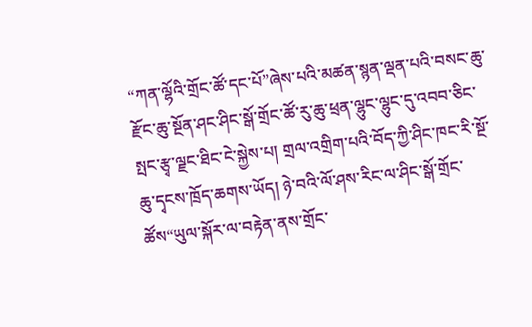“ཀན་ལྷོའི་གྲོང་ཚོ་དང་པོ”ཞེས་པའི་མཚན་སྙན་ལྡན་པའི་བསང་ཆུ་རྫོང་ཆུ་སྔོན་ཤང་ཤིང་སྒོ་གྲོང་ཚོ་རུ་ཆུ་ཕྲན་ལྷུང་ལྷུང་དུ་འབབ་ཅིང་སྤང་རྩྭ་ལྗང་ཐིང་ངེ་སྐྱེས་པ། གྲལ་འགྲིག་པའི་བོད་ཀྱི་ཤིང་ཁང་རི་སྔོ་ཆུ་དྭངས་ཁྲོད་ཆགས་ཡོད། ཉེ་བའི་ལོ་ཤས་རིང་ལ་ཤིང་སྒོ་གྲོང་ཚོས“ཡུལ་སྐོར་ལ་བརྟེན་ནས་གྲོང་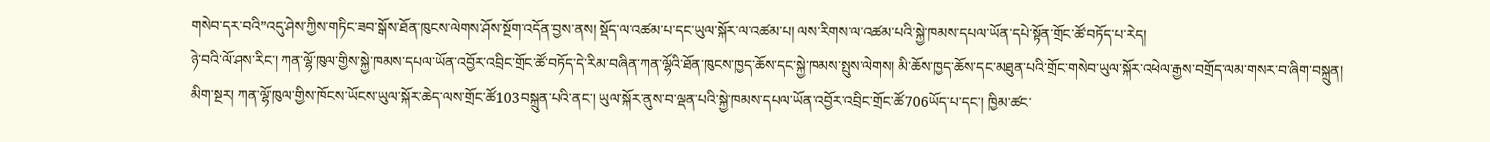གསེབ་དར་བའི”འདུ་ཤེས་ཀྱིས་གཏིང་ཟབ་སྒོས་ཐོན་ཁུངས་ལེགས་ཤོས་སྔོག་འདོན་བྱས་ནས། སྡོད་ལ་འཚམ་པ་དང་ཡུལ་སྐོར་ལ་འཚམ་པ། ལས་རིགས་ལ་འཚམ་པའི་སྐྱེ་ཁམས་དཔལ་ཡོན་དཔེ་སྟོན་གྲོང་ཚོ་བཏོད་པ་རེད།
ཉེ་བའི་ལོ་ཤས་རིང་། ཀན་ལྷོ་ཁུལ་གྱིས་སྐྱེ་ཁམས་དཔལ་ཡོན་འབྱོར་འབྲིང་གྲོང་ཚོ་བཏོད་དེ་རིམ་བཞིན་ཀན་ལྷོའི་ཐོན་ཁུངས་ཁྱད་ཆོས་དང་སྐྱེ་ཁམས་སྤུས་ལེགས། མི་ཆོས་ཁྱད་ཆོས་དང་མཐུན་པའི་གྲོང་གསེབ་ཡུལ་སྐོར་འཕེལ་རྒྱས་བགྲོད་ལམ་གསར་བ་ཞིག་བསྐྲུན།
མིག་སྔར། ཀན་ལྷོ་ཁུལ་གྱིས་ཁོངས་ཡོངས་ཡུལ་སྐོར་ཆེད་ལས་གྲོང་ཚོ103བསྐྲུན་པའི་ནང་། ཡུལ་སྐོར་ནུས་བ་ལྡན་པའི་སྐྱེ་ཁམས་དཔལ་ཡོན་འབྱོར་འབྲིང་གྲོང་ཚོ706ཡོད་པ་དང་། ཁྱིམ་ཚང་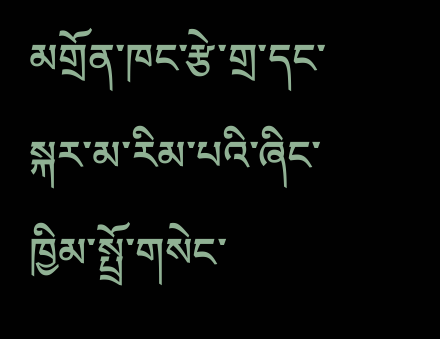མགྲོན་ཁང་རྩེ་གྲ་དང་སྐར་མ་རིམ་པའི་ཞིང་ཁྱིམ་སྤྲོ་གསེང་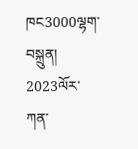ཁང3000ལྷག་བསྐྲུན། 2023ལོར་ཀན་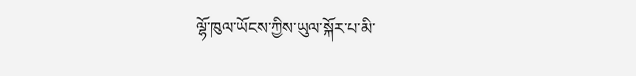ལྷོ་ཁུལ་ཡོངས་ཀྱིས་ཡུལ་སྐོར་པ་མི་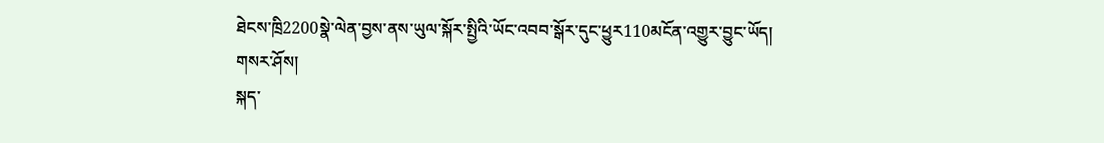ཐེངས་ཁྲི2200སྣེ་ལེན་བྱས་ནས་ཡུལ་སྐོར་སྤྱིའི་ཡོང་འབབ་སྒོར་དུང་ཕྱུར110མངོན་འགྱུར་བྱུང་ཡོད།
གསར་ཤོས།
སྐད་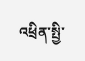འཕྲིན་སྤྱི་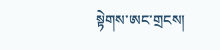སྟེགས་ཨང་གྲངས།